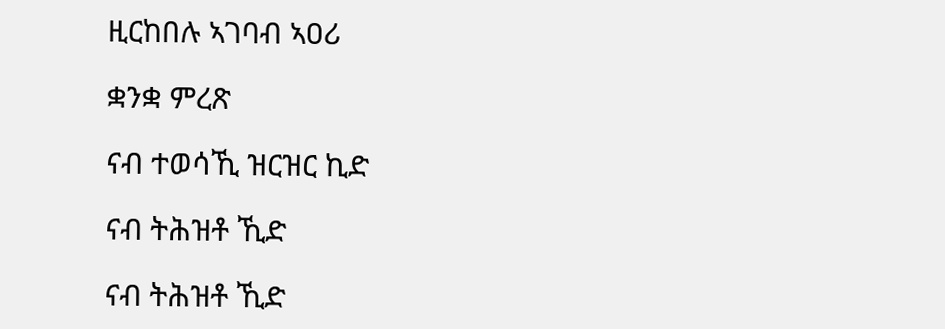ዚርከበሉ ኣገባብ ኣዐሪ

ቋንቋ ምረጽ

ናብ ተወሳኺ ዝርዝር ኪድ

ናብ ትሕዝቶ ኺድ

ናብ ትሕዝቶ ኺድ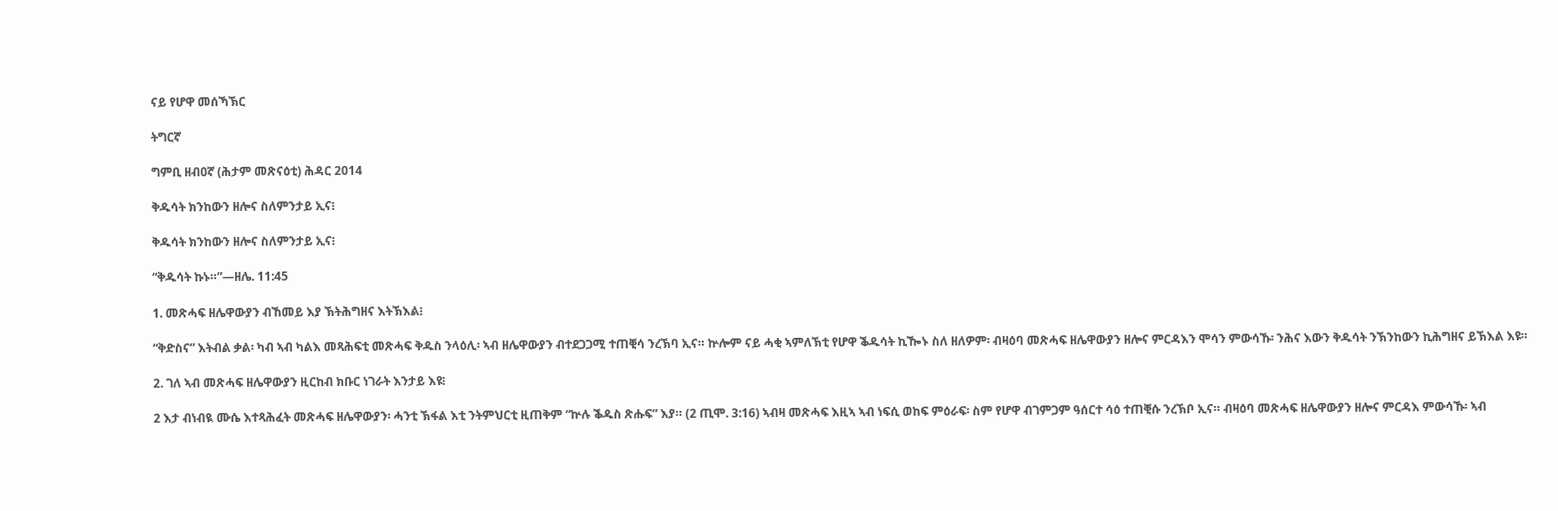ናይ የሆዋ መሰኻኽር

ትግርኛ

ግምቢ ዘብዐኛ (ሕታም መጽናዕቲ) ሕዳር 2014

ቅዱሳት ክንከውን ዘሎና ስለምንታይ ኢና፧

ቅዱሳት ክንከውን ዘሎና ስለምንታይ ኢና፧

“ቅዱሳት ኩኑ።”—ዘሌ. 11:45

1. መጽሓፍ ዘሌዋውያን ብኸመይ እያ ኽትሕግዘና እትኽእል፧

“ቅድስና” እትብል ቃል፡ ካብ ኣብ ካልእ መጻሕፍቲ መጽሓፍ ቅዱስ ንላዕሊ፡ ኣብ ዘሌዋውያን ብተደጋጋሚ ተጠቒሳ ንረኽባ ኢና። ኵሎም ናይ ሓቂ ኣምለኽቲ የሆዋ ቕዱሳት ኪዀኑ ስለ ዘለዎም፡ ብዛዕባ መጽሓፍ ዘሌዋውያን ዘሎና ምርዳእን ሞሳን ምውሳኹ፡ ንሕና እውን ቅዱሳት ንኽንከውን ኪሕግዘና ይኽእል እዩ።

2. ገለ ኣብ መጽሓፍ ዘሌዋውያን ዚርከብ ክቡር ነገራት እንታይ እዩ፧

2 እታ ብነብዪ ሙሴ እተጻሕፈት መጽሓፍ ዘሌዋውያን፡ ሓንቲ ኽፋል እቲ ንትምህርቲ ዚጠቅም “ኵሉ ቕዱስ ጽሑፍ” እያ። (2 ጢሞ. 3:16) ኣብዛ መጽሓፍ እዚኣ ኣብ ነፍሲ ወከፍ ምዕራፍ፡ ስም የሆዋ ብገምጋም ዓሰርተ ሳዕ ተጠቒሱ ንረኽቦ ኢና። ብዛዕባ መጽሓፍ ዘሌዋውያን ዘሎና ምርዳእ ምውሳኹ፡ ኣብ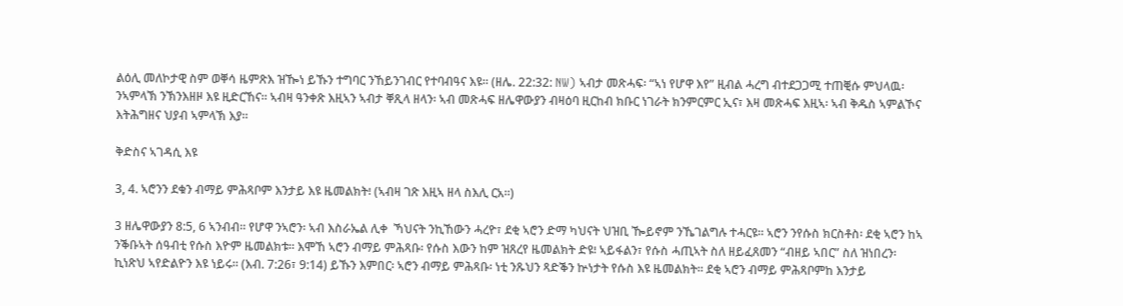ልዕሊ መለኮታዊ ስም ወቐሳ ዜምጽእ ዝዀነ ይኹን ተግባር ንኸይንገብር የተባብዓና እዩ። (ዘሌ. 22:32: NW) ኣብታ መጽሓፍ፡ “ኣነ የሆዋ እየ” ዚብል ሓረግ ብተደጋጋሚ ተጠቒሱ ምህላዉ፡ ንኣምላኽ ንኽንእዘዞ እዩ ዚድርኸና። ኣብዛ ዓንቀጽ እዚኣን ኣብታ ቐጺላ ዘላን፡ ኣብ መጽሓፍ ዘሌዋውያን ብዛዕባ ዚርከብ ክቡር ነገራት ክንምርምር ኢና፣ እዛ መጽሓፍ እዚኣ፡ ኣብ ቅዱስ ኣምልኾና እትሕግዘና ህያብ ኣምላኽ እያ።

ቅድስና ኣገዳሲ እዩ

3, 4. ኣሮንን ደቁን ብማይ ምሕጻቦም እንታይ እዩ ዜመልክት፧ (ኣብዛ ገጽ እዚኣ ዘላ ስእሊ ርአ።)

3 ዘሌዋውያን 8:5, 6 ኣንብብ። የሆዋ ንኣሮን፡ ኣብ እስራኤል ሊቀ  ኻህናት ንኪኸውን ሓረዮ፣ ደቂ ኣሮን ድማ ካህናት ህዝቢ ዀይኖም ንኼገልግሉ ተሓርዩ። ኣሮን ንየሱስ ክርስቶስ፡ ደቂ ኣሮን ከኣ ንቕቡኣት ሰዓብቲ የሱስ እዮም ዜመልክቱ። እሞኸ ኣሮን ብማይ ምሕጻቡ፡ የሱስ እውን ከም ዝጸረየ ዜመልክት ድዩ፧ ኣይፋልን፣ የሱስ ሓጢኣት ስለ ዘይፈጸመን “ብዘይ ኣበር” ስለ ዝነበረን፡ ኪነጽህ ኣየድልዮን እዩ ነይሩ። (እብ. 7:26፣ 9:14) ይኹን እምበር፡ ኣሮን ብማይ ምሕጻቡ፡ ነቲ ንጹህን ጻድቕን ኵነታት የሱስ እዩ ዜመልክት። ደቂ ኣሮን ብማይ ምሕጻቦምከ እንታይ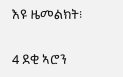እዩ ዜመልክት፧

4 ደቂ ኣሮን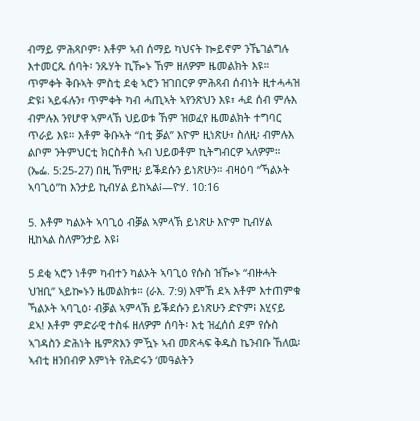ብማይ ምሕጻቦም፡ እቶም ኣብ ሰማይ ካህናት ኰይኖም ንኼገልግሉ እተመርጹ ሰባት፡ ንጹሃት ኪዀኑ ኸም ዘለዎም ዜመልክት እዩ። ጥምቀት ቅቡኣት ምስቲ ደቂ ኣሮን ዝገበርዎ ምሕጻብ ሰብነት ዚተሓሓዝ ድዩ፧ ኣይፋሉን፣ ጥምቀት ካብ ሓጢኣት ኣየንጽህን እዩ፣ ሓደ ሰብ ምሉእ ብምሉእ ንየሆዋ ኣምላኽ ህይወቱ ኸም ዝወፈየ ዜመልክት ተግባር ጥራይ እዩ። እቶም ቅቡኣት “በቲ ቓል” እዮም ዚነጽሁ፣ ስለዚ፡ ብምሉእ ልቦም ንትምህርቲ ክርስቶስ ኣብ ህይወቶም ኪትግብርዎ ኣለዎም። (ኤፌ. 5:25-27) በዚ ኸምዚ፡ ይቕደሱን ይነጽሁን። ብዛዕባ “ኻልኦት ኣባጊዕ”ከ እንታይ ኪብሃል ይከኣል፧—ዮሃ. 10:16

5. እቶም ካልኦት ኣባጊዕ ብቓል ኣምላኽ ይነጽሁ እዮም ኪብሃል ዚከኣል ስለምንታይ እዩ፧

5 ደቂ ኣሮን ነቶም ካብተን ካልኦት ኣባጊዕ የሱስ ዝዀኑ “ብዙሓት ህዝቢ” ኣይኰኑን ዜመልክቱ። (ራእ. 7:9) እሞኸ ደኣ እቶም እተጠምቁ ኻልኦት ኣባጊዕ፡ ብቓል ኣምላኽ ይቕደሱን ይነጽሁን ድዮም፧ እሂናይ ደኣ! እቶም ምድራዊ ተስፋ ዘለዎም ሰባት፡ እቲ ዝፈሰሰ ደም የሱስ ኣገዳስን ድሕነት ዜምጽእን ምዃኑ ኣብ መጽሓፍ ቅዱስ ኬንብቡ ኸለዉ፡ ኣብቲ ዘንበብዎ እምነት የሕድሩን ‘መዓልትን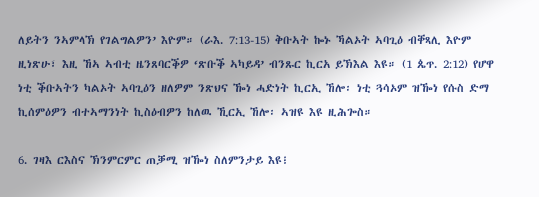ለይትን ንኣምላኽ የገልግልዎን’ እዮም። (ራእ. 7:13-15) ቅቡኣት ኰኑ ኻልኦት ኣባጊዕ ብቐጻሊ እዮም ዚነጽሁ፣ እዚ ኸኣ ኣብቲ ዜንጸባርቕዎ ‘ጽቡቕ ኣካይዳ’ ብንጹር ኪርአ ይኽእል እዩ። (1 ጴጥ. 2:12) የሆዋ ነቲ ቕቡኣትን ካልኦት ኣባጊዕን ዘለዎም ንጽህና ዀነ ሓድነት ኪርኢ ኸሎ፡ ነቲ ጓሳኦም ዝዀነ የሱስ ድማ ኪሰምዕዎን ብተኣማንነት ኪስዕብዎን ከለዉ ኺርኢ ኸሎ፡ ኣዝዩ እዩ ዚሕጐስ።

6. ገዛእ ርእስና ኽንምርምር ጠቓሚ ዝዀነ ስለምንታይ እዩ፧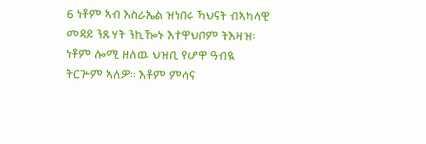6 ነቶም ኣብ እስራኤል ዝነበሩ ኻህናት ብኣካላዊ መዳይ ንጹሃት ንኪዀኑ እተዋህቦም ትእዛዝ፡ ነቶም ሎሚ ዘለዉ ህዝቢ የሆዋ ዓብዪ ትርጕም ኣለዎ። እቶም ምሳና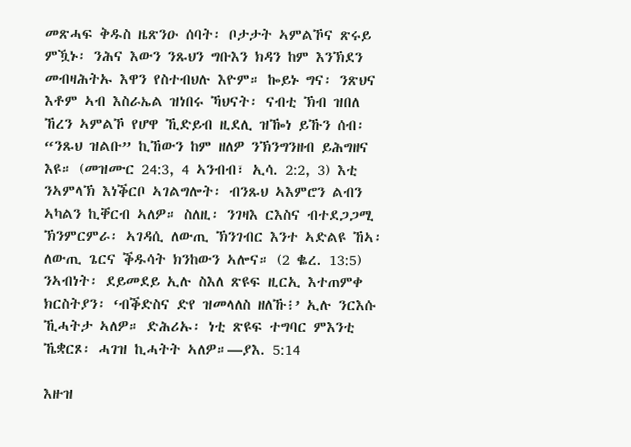መጽሓፍ ቅዱስ ዜጽንዑ ሰባት፡ ቦታታት ኣምልኾና ጽሩይ ምዃኑ፡ ንሕና እውን ንጹህን ግቡእን ክዳን ከም እንኽደን መብዛሕትኡ እዋን የስተብህሉ እዮም። ኰይኑ ግና፡ ንጽህና እቶም ኣብ እስራኤል ዝነበሩ ኻህናት፡ ናብቲ ኽብ ዝበለ ኸረን ኣምልኾ የሆዋ ኺድይብ ዚደሊ ዝዀነ ይኹን ሰብ፡ “ንጹህ ዝልቡ” ኪኸውን ከም ዘለዎ ንኽንግንዘብ ይሕግዘና እዩ። (መዝሙር 24:3, 4 ኣንብብ፣ ኢሳ. 2:2, 3) እቲ ንኣምላኽ እነቕርቦ ኣገልግሎት፡ ብንጹህ ኣእምሮን ልብን ኣካልን ኪቐርብ ኣለዎ። ስለዚ፡ ንገዛእ ርእስና ብተደጋጋሚ ኽንምርምራ፡ ኣገዳሲ ለውጢ ኽንገብር እንተ ኣድልዩ ኸኣ፡ ለውጢ ጌርና ቕዱሳት ክንከውን ኣሎና። (2 ቈረ. 13:5) ንኣብነት፡ ደይመደይ ኢሉ ስእለ ጽዩፍ ዚርኢ እተጠምቀ ክርስትያን፡ ‘ብቕድስና ድየ ዝመላለስ ዘለኹ፧’ ኢሉ ንርእሱ ኺሓትታ ኣለዎ። ድሕሪኡ፡ ነቲ ጽዩፍ ተግባር ምእንቲ ኼቋርጾ፡ ሓገዝ ኪሓትት ኣለዎ።—ያእ. 5:14

እዙዝ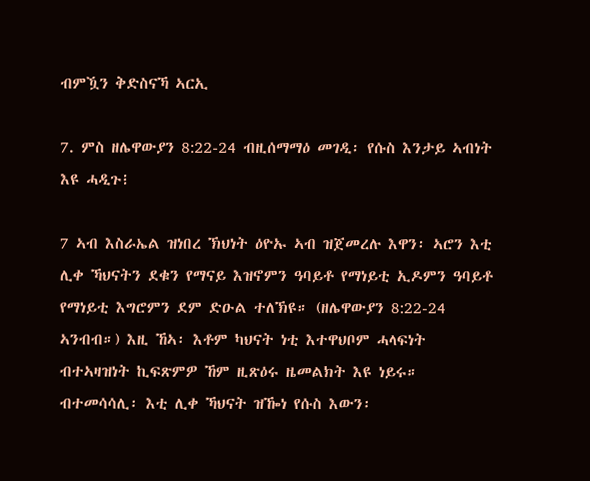ብምዃን ቅድስናኻ ኣርኢ

7. ምስ ዘሌዋውያን 8:22-24 ብዚሰማማዕ መገዲ፡ የሱስ እንታይ ኣብነት እዩ ሓዲጉ፧

7 ኣብ እስራኤል ዝነበረ ኽህነት ዕዮኡ ኣብ ዝጀመረሉ እዋን፡ ኣሮን እቲ ሊቀ ኻህናትን ደቁን የማናይ እዝኖምን ዓባይቶ የማነይቲ ኢዶምን ዓባይቶ የማነይቲ እግሮምን ደም ድዑል ተለኽዩ። (ዘሌዋውያን 8:22-24 ኣንብብ።) እዚ ኸኣ፡ እቶም ካህናት ነቲ እተዋህቦም ሓላፍነት ብተኣዛዝነት ኪፍጽምዎ ኸም ዚጽዕሩ ዜመልክት እዩ ነይሩ። ብተመሳሳሊ፡ እቲ ሊቀ ኻህናት ዝዀነ የሱስ እውን፡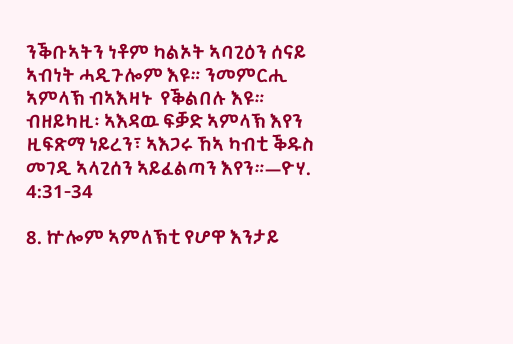ንቕቡኣትን ነቶም ካልኦት ኣባጊዕን ሰናይ ኣብነት ሓዲጉሎም እዩ። ንመምርሒ ኣምላኽ ብኣእዛኑ  የቕልበሉ እዩ። ብዘይካዚ፡ ኣእዳዉ ፍቓድ ኣምላኽ እየን ዚፍጽማ ነይረን፣ ኣእጋሩ ኸኣ ካብቲ ቕዱስ መገዲ ኣላጊሰን ኣይፈልጣን እየን።—ዮሃ. 4:31-34

8. ኵሎም ኣምለኽቲ የሆዋ እንታይ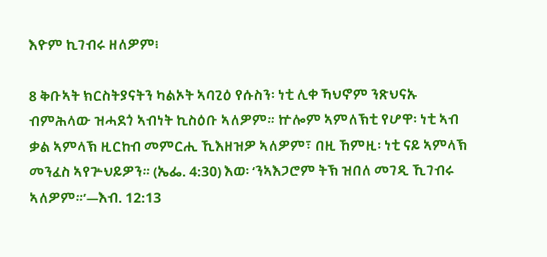እዮም ኪገብሩ ዘለዎም፧

8 ቅቡኣት ክርስትያናትን ካልኦት ኣባጊዕ የሱስን፡ ነቲ ሊቀ ኻህኖም ንጽህናኡ ብምሕላው ዝሓደጎ ኣብነት ኪስዕቡ ኣለዎም። ኵሎም ኣምለኽቲ የሆዋ፡ ነቲ ኣብ ቃል ኣምላኽ ዚርከብ መምርሒ ኺእዘዝዎ ኣለዎም፣ በዚ ኸምዚ፡ ነቲ ናይ ኣምላኽ መንፈስ ኣየጕህይዎን። (ኤፌ. 4:30) እወ፡ ‘ንኣእጋሮም ትኽ ዝበለ መገዲ ኺገብሩ ኣለዎም።’—እብ. 12:13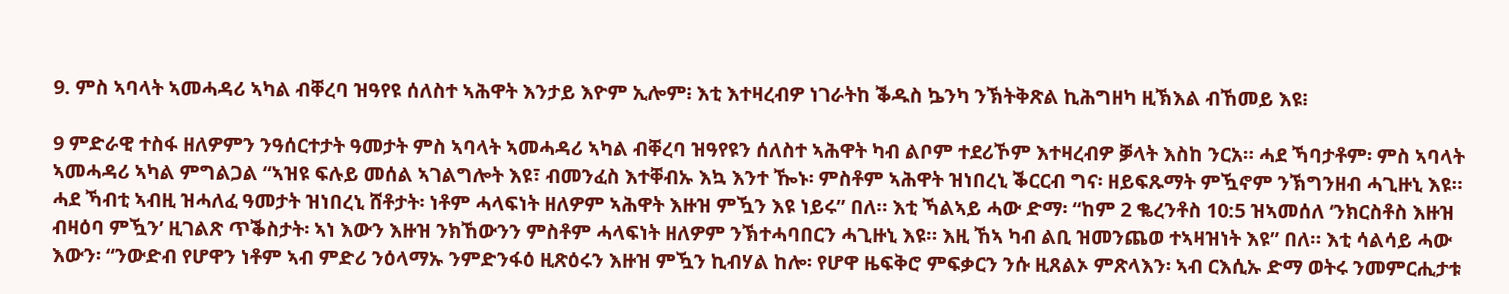9. ምስ ኣባላት ኣመሓዳሪ ኣካል ብቐረባ ዝዓየዩ ሰለስተ ኣሕዋት እንታይ እዮም ኢሎም፧ እቲ እተዛረብዎ ነገራትከ ቕዱስ ኴንካ ንኽትቅጽል ኪሕግዘካ ዚኽእል ብኸመይ እዩ፧

9 ምድራዊ ተስፋ ዘለዎምን ንዓሰርተታት ዓመታት ምስ ኣባላት ኣመሓዳሪ ኣካል ብቐረባ ዝዓየዩን ሰለስተ ኣሕዋት ካብ ልቦም ተደሪኾም እተዛረብዎ ቓላት እስከ ንርአ። ሓደ ኻባታቶም፡ ምስ ኣባላት ኣመሓዳሪ ኣካል ምግልጋል “ኣዝዩ ፍሉይ መሰል ኣገልግሎት እዩ፣ ብመንፈስ እተቐብኡ እኳ እንተ ዀኑ፡ ምስቶም ኣሕዋት ዝነበረኒ ቕርርብ ግና፡ ዘይፍጹማት ምዃኖም ንኽግንዘብ ሓጊዙኒ እዩ። ሓደ ኻብቲ ኣብዚ ዝሓለፈ ዓመታት ዝነበረኒ ሸቶታት፡ ነቶም ሓላፍነት ዘለዎም ኣሕዋት እዙዝ ምዃን እዩ ነይሩ” በለ። እቲ ኻልኣይ ሓው ድማ፡ “ከም 2 ቈረንቶስ 10:5 ዝኣመሰለ ‘ንክርስቶስ እዙዝ ብዛዕባ ምዃን’ ዚገልጽ ጥቕስታት፡ ኣነ እውን እዙዝ ንክኸውንን ምስቶም ሓላፍነት ዘለዎም ንኽተሓባበርን ሓጊዙኒ እዩ። እዚ ኸኣ ካብ ልቢ ዝመንጨወ ተኣዛዝነት እዩ” በለ። እቲ ሳልሳይ ሓው እውን፡ “ንውድብ የሆዋን ነቶም ኣብ ምድሪ ንዕላማኡ ንምድንፋዕ ዚጽዕሩን እዙዝ ምዃን ኪብሃል ከሎ፡ የሆዋ ዜፍቅሮ ምፍቃርን ንሱ ዚጸልኦ ምጽላእን፡ ኣብ ርእሲኡ ድማ ወትሩ ንመምርሒታቱ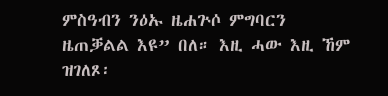ምስዓብን ንዕኡ ዜሐጕሶ ምግባርን ዜጠቓልል እዩ” በለ። እዚ ሓው እዚ ኸም ዝገለጾ፡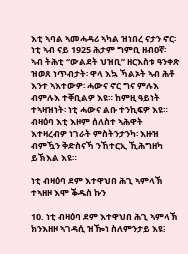እቲ ኣባል ኣመሓዳሪ ኣካል ዝነበረ ናታን ኖር፡ ነቲ ኣብ ናይ 1925 ሕታም ግምቢ ዘብዐኛ፡ ኣብ ትሕቲ “ውልደት ህዝቢ” ዘርእስቱ ዓንቀጽ ዝወጸ ነጥብታት፡ ዋላ እኳ ኻልኦት ኣብ ሕቶ እንተ ኣእተውዎ፡ ሓውና ኖር ግና ምሉእ ብምሉእ ተቐቢልዎ እዩ። ከምዚ ዓይነት ተኣዛዝነት፡ ነቲ ሓውና ልቡ ተንኪፍዎ እዩ። ብዛዕባ እቲ እዞም ሰለስተ ኣሕዋት እተዛረብዎ ነገራት ምስትንታንካ፡ እዙዝ ብምዃን ቅድስናኻ ንኸተርኢ ኺሕግዘካ ይኽእል እዩ።

ነቲ ብዛዕባ ደም እተዋህበ ሕጊ ኣምላኽ ተኣዘዞ እሞ ቕዱስ ኩን

10. ነቲ ብዛዕባ ደም እተዋህበ ሕጊ ኣምላኽ ክንእዘዞ ኣገዳሲ ዝዀነ ስለምንታይ እዩ፧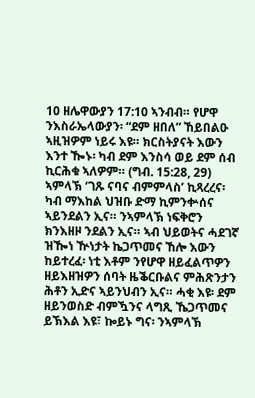10 ዘሌዋውያን 17:10 ኣንብብ። የሆዋ ንእስራኤላውያን፡ “ደም ዘበለ” ኸይበልዑ ኣዚዝዎም ነይሩ እዩ። ክርስትያናት እውን እንተ ዀኑ፡ ካብ ደም እንስሳ ወይ ደም ሰብ ኪርሕቁ ኣለዎም። (ግብ. 15:28, 29) ኣምላኽ ‘ገጹ ናባና ብምምላስ’ ኪጻረረና፡ ካብ ማእከል ህዝቡ ድማ ኪምንቍሰና ኣይንደልን ኢና። ንኣምላኽ ነፍቅሮን ክንእዘዞ ንደልን ኢና። ኣብ ህይወትና ሓደገኛ ዝዀነ ዅነታት ኬጋጥመና ኸሎ እውን ከይተረፈ፡ ነቲ እቶም ንየሆዋ ዘይፈልጥዎን ዘይእዘዝዎን ሰባት ዜቕርቡልና ምሕጽንታን ሕቶን ኢድና ኣይንህብን ኢና። ሓቂ እዩ፡ ደም ዘይንወስድ ብምዃንና ላግጺ ኼጋጥመና ይኽእል እዩ፣ ኰይኑ ግና፡ ንኣምላኽ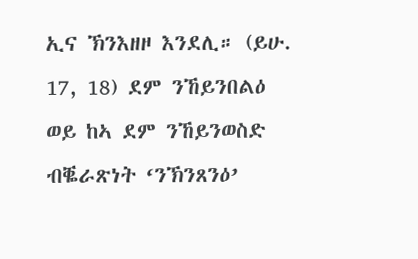ኢና ኽንእዘዞ እንደሊ። (ይሁ. 17, 18) ደም ንኸይንበልዕ ወይ ከኣ ደም ንኸይንወስድ ብቘራጽነት ‘ንኽንጸንዕ’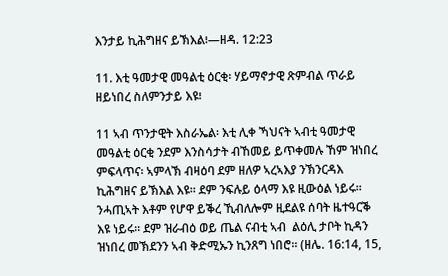እንታይ ኪሕግዘና ይኽእል፧—ዘዳ. 12:23

11. እቲ ዓመታዊ መዓልቲ ዕርቂ፡ ሃይማኖታዊ ጽምብል ጥራይ ዘይነበረ ስለምንታይ እዩ፧

11 ኣብ ጥንታዊት እስራኤል፡ እቲ ሊቀ ኻህናት ኣብቲ ዓመታዊ መዓልቲ ዕርቂ ንደም እንስሳታት ብኸመይ ይጥቀመሉ ኸም ዝነበረ ምፍላጥና፡ ኣምላኽ ብዛዕባ ደም ዘለዎ ኣረኣእያ ንኽንርዳእ ኪሕግዘና ይኽእል እዩ። ደም ንፍሉይ ዕላማ እዩ ዚውዕል ነይሩ። ንሓጢኣት እቶም የሆዋ ይቕረ ኺብለሎም ዚደልዩ ሰባት ዜተዓርቕ እዩ ነይሩ። ደም ዝራብዕ ወይ ጤል ናብቲ ኣብ  ልዕሊ ታቦት ኪዳን ዝነበረ መኽደንን ኣብ ቅድሚኡን ኪንጸግ ነበሮ። (ዘሌ. 16:14, 15,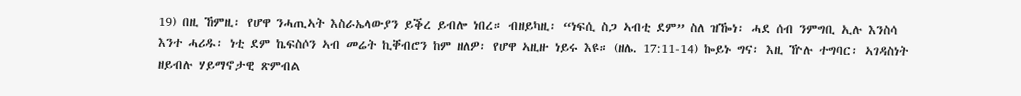19) በዚ ኸምዚ፡ የሆዋ ንሓጢኣት እስራኤላውያን ይቕረ ይብሎ ነበረ። ብዘይካዚ፡ “ነፍሲ ስጋ ኣብቲ ደም” ስለ ዝዀነ፡ ሓደ ሰብ ንምግቢ ኢሉ እንስሳ እንተ ሓሪዱ፡ ነቲ ደም ኬፍስሶን ኣብ መሬት ኪቐብሮን ከም ዘለዎ፡ የሆዋ ኣዚዙ ነይሩ እዩ። (ዘሌ. 17:11-14) ኰይኑ ግና፡ እዚ ዅሉ ተግባር፡ ኣገዳስነት ዘይብሉ ሃይማኖታዊ ጽምብል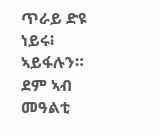ጥራይ ድዩ ነይሩ፧ ኣይፋሉን። ደም ኣብ መዓልቲ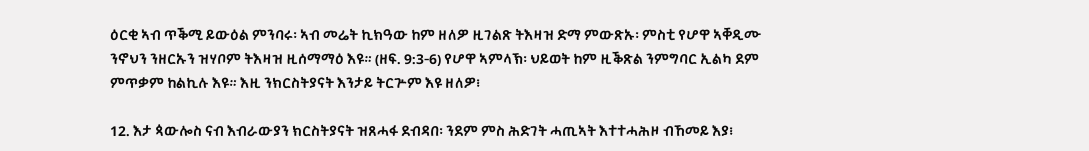ዕርቂ ኣብ ጥቕሚ ይውዕል ምንባሩ፡ ኣብ መሬት ኪክዓው ከም ዘለዎ ዚገልጽ ትእዛዝ ድማ ምውጽኡ፡ ምስቲ የሆዋ ኣቐዲሙ ንኖህን ንዘርኡን ዝሃቦም ትእዛዝ ዚሰማማዕ እዩ። (ዘፍ. 9:3-6) የሆዋ ኣምላኽ፡ ህይወት ከም ዚቕጽል ንምግባር ኢልካ ደም ምጥቃም ከልኪሉ እዩ። እዚ ንክርስትያናት እንታይ ትርጕም እዩ ዘለዎ፧

12. እታ ጳውሎስ ናብ እብራውያን ክርስትያናት ዝጸሓፋ ደብዳበ፡ ንደም ምስ ሕድገት ሓጢኣት እተተሓሕዞ ብኸመይ እያ፧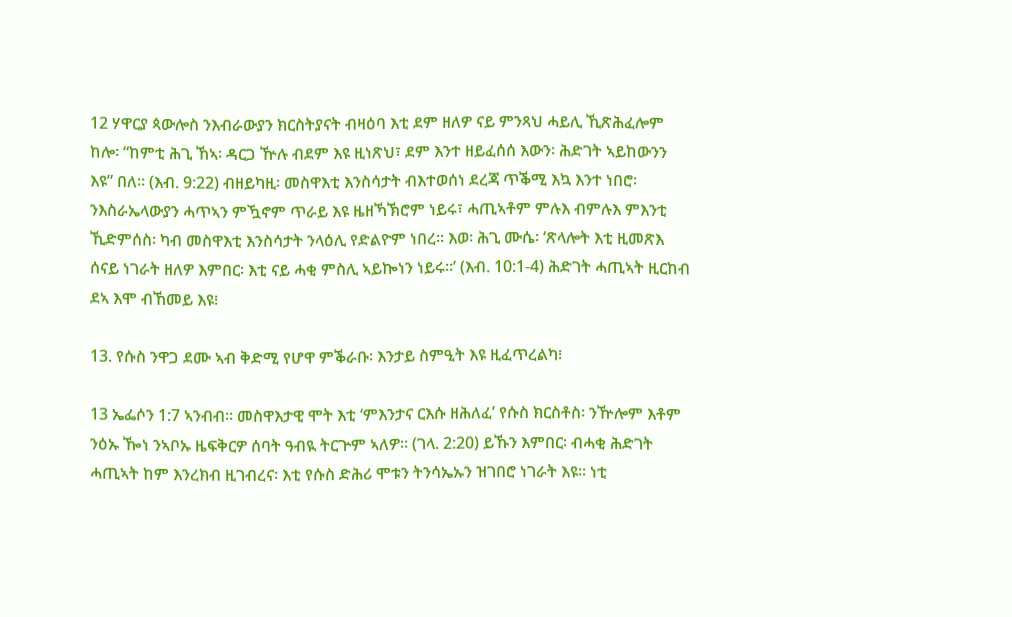12 ሃዋርያ ጳውሎስ ንእብራውያን ክርስትያናት ብዛዕባ እቲ ደም ዘለዎ ናይ ምንጻህ ሓይሊ ኺጽሕፈሎም ከሎ፡ “ከምቲ ሕጊ ኸኣ፡ ዳርጋ ዅሉ ብደም እዩ ዚነጽህ፣ ደም እንተ ዘይፈሰሰ እውን፡ ሕድገት ኣይከውንን እዩ” በለ። (እብ. 9:22) ብዘይካዚ፡ መስዋእቲ እንስሳታት ብእተወሰነ ደረጃ ጥቕሚ እኳ እንተ ነበሮ፡ ንእስራኤላውያን ሓጥኣን ምዃኖም ጥራይ እዩ ዜዘኻኽሮም ነይሩ፣ ሓጢኣቶም ምሉእ ብምሉእ ምእንቲ ኺድምሰስ፡ ካብ መስዋእቲ እንስሳታት ንላዕሊ የድልዮም ነበረ። እወ፡ ሕጊ ሙሴ፡ ‘ጽላሎት እቲ ዚመጽእ ሰናይ ነገራት ዘለዎ እምበር፡ እቲ ናይ ሓቂ ምስሊ ኣይኰነን ነይሩ።’ (እብ. 10:1-4) ሕድገት ሓጢኣት ዚርከብ ደኣ እሞ ብኸመይ እዩ፧

13. የሱስ ንዋጋ ደሙ ኣብ ቅድሚ የሆዋ ምቕራቡ፡ እንታይ ስምዒት እዩ ዚፈጥረልካ፧

13 ኤፌሶን 1:7 ኣንብብ። መስዋእታዊ ሞት እቲ ‘ምእንታና ርእሱ ዘሕለፈ’ የሱስ ክርስቶስ፡ ንዅሎም እቶም ንዕኡ ዀነ ንኣቦኡ ዜፍቅርዎ ሰባት ዓብዪ ትርጕም ኣለዎ። (ገላ. 2:20) ይኹን እምበር፡ ብሓቂ ሕድገት ሓጢኣት ከም እንረክብ ዚገብረና፡ እቲ የሱስ ድሕሪ ሞቱን ትንሳኤኡን ዝገበሮ ነገራት እዩ። ነቲ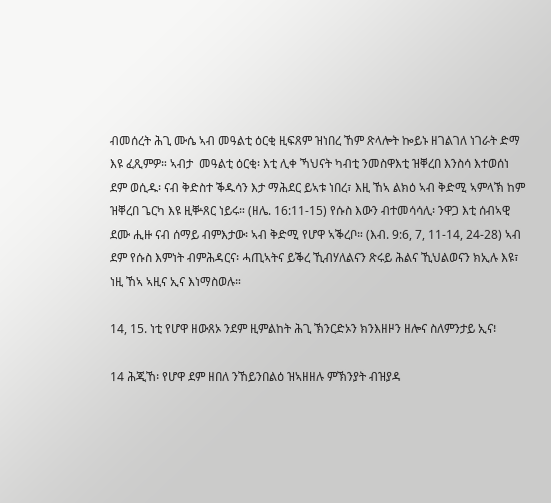ብመሰረት ሕጊ ሙሴ ኣብ መዓልቲ ዕርቂ ዚፍጸም ዝነበረ ኸም ጽላሎት ኰይኑ ዘገልገለ ነገራት ድማ እዩ ፈጺምዎ። ኣብታ  መዓልቲ ዕርቂ፡ እቲ ሊቀ ኻህናት ካብቲ ንመስዋእቲ ዝቐረበ እንስሳ እተወሰነ ደም ወሲዱ፡ ናብ ቅድስተ ቕዱሳን እታ ማሕደር ይኣቱ ነበረ፣ እዚ ኸኣ ልክዕ ኣብ ቅድሚ ኣምላኽ ከም ዝቐረበ ጌርካ እዩ ዚቝጸር ነይሩ። (ዘሌ. 16:11-15) የሱስ እውን ብተመሳሳሊ፡ ንዋጋ እቲ ሰብኣዊ ደሙ ሒዙ ናብ ሰማይ ብምእታው፡ ኣብ ቅድሚ የሆዋ ኣቕረቦ። (እብ. 9:6, 7, 11-14, 24-28) ኣብ ደም የሱስ እምነት ብምሕዳርና፡ ሓጢኣትና ይቕረ ኺብሃለልናን ጽሩይ ሕልና ኺህልወናን ክኢሉ እዩ፣ ነዚ ኸኣ ኣዚና ኢና እነማስወሉ።

14, 15. ነቲ የሆዋ ዘውጸኦ ንደም ዚምልከት ሕጊ ኽንርድኦን ክንእዘዞን ዘሎና ስለምንታይ ኢና፧

14 ሕጂኸ፡ የሆዋ ደም ዘበለ ንኸይንበልዕ ዝኣዘዘሉ ምኽንያት ብዝያዳ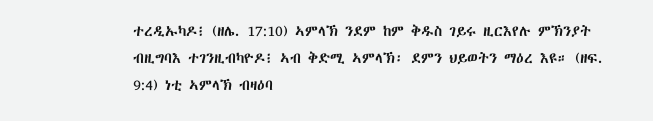ተረዲኡካዶ፧ (ዘሌ. 17:10) ኣምላኽ ንደም ከም ቅዱስ ገይሩ ዚርእየሉ ምኽንያት ብዚግባእ ተገንዚብካዮዶ፧ ኣብ ቅድሚ ኣምላኽ፡ ደምን ህይወትን ማዕረ እዩ። (ዘፍ. 9:4) ነቲ ኣምላኽ ብዛዕባ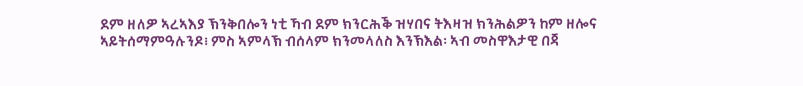ደም ዘለዎ ኣረኣእያ ኽንቅበሎን ነቲ ኻብ ደም ክንርሕቕ ዝሃበና ትእዛዝ ክንሕልዎን ከም ዘሎና ኣይትሰማምዓሉንዶ፧ ምስ ኣምላኽ ብሰላም ክንመላለስ እንኽእል፡ ኣብ መስዋእታዊ በጃ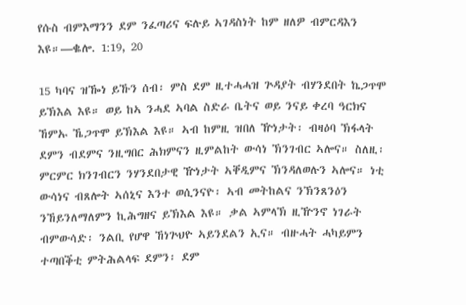የሱስ ብምእማንን ደም ንፈጣሪና ፍሉይ ኣገዳስነት ከም ዘለዎ ብምርዳእን እዩ።—ቈሎ. 1:19, 20

15 ካባና ዝዀነ ይኹን ሰብ፡ ምስ ደም ዚተሓሓዝ ጕዳያት ብሃንደበት ኬጋጥሞ ይኽእል እዩ። ወይ ከኣ ንሓደ ኣባል ስድራ ቤትና ወይ ንናይ ቀረባ ዓርክና ኸምኡ ኼጋጥሞ ይኽእል እዩ። ኣብ ከምዚ ዝበለ ዅነታት፡ ብዛዕባ ኽፋላት ደምን ብደምና ንዚግበር ሕክምናን ዚምልከት ውሳነ ኽንገብር ኣሎና። ስለዚ፡ ምርምር ክንገብርን ንሃንደበታዊ ዅነታት ኣቐዲምና ኽንዳለወሉን ኣሎና። ነቲ ውሳነና ብጸሎት ኣሰኒና እንተ ወሲንናዮ፡ ኣብ መትከልና ንኽንጸንዕን ንኸይንለማለምን ኪሕግዘና ይኽእል እዩ። ቃል ኣምላኽ ዚዅንኖ ነገራት ብምውሳድ፡ ንልቢ የሆዋ ኸነጕህዮ ኣይንደልን ኢና። ብዙሓት ሓካይምን ተጣበቕቲ ምትሕልላፍ ደምን፡ ደም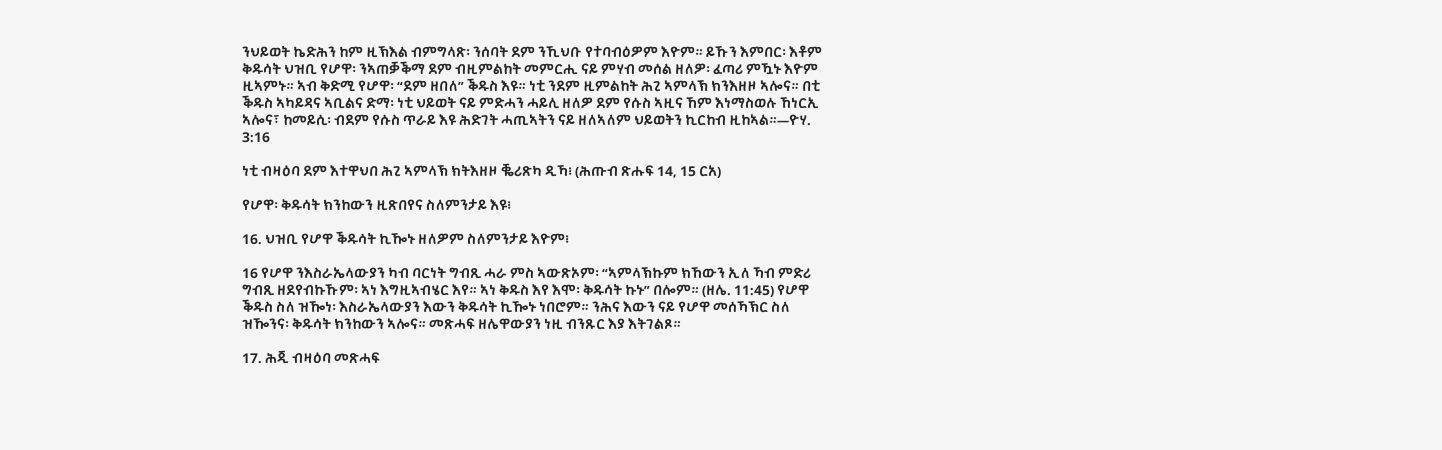ንህይወት ኬድሕን ከም ዚኽእል ብምግላጽ፡ ንሰባት ደም ንኺህቡ የተባብዕዎም እዮም። ይኹን እምበር፡ እቶም ቅዱሳት ህዝቢ የሆዋ፡ ንኣጠቓቕማ ደም ብዚምልከት መምርሒ ናይ ምሃብ መሰል ዘለዎ፡ ፈጣሪ ምዃኑ እዮም ዚኣምኑ። ኣብ ቅድሚ የሆዋ፡ “ደም ዘበለ” ቕዱስ እዩ። ነቲ ንደም ዚምልከት ሕጊ ኣምላኽ ክንእዘዞ ኣሎና። በቲ ቕዱስ ኣካይዳና ኣቢልና ድማ፡ ነቲ ህይወት ናይ ምድሓን ሓይሊ ዘለዎ ደም የሱስ ኣዚና ኸም እነማስወሉ ኸነርኢ ኣሎና፣ ከመይሲ፡ ብደም የሱስ ጥራይ እዩ ሕድገት ሓጢኣትን ናይ ዘለኣለም ህይወትን ኪርከብ ዚከኣል።—ዮሃ. 3:16

ነቲ ብዛዕባ ደም እተዋህበ ሕጊ ኣምላኽ ክትእዘዞ ቘሪጽካ ዲኻ፧ (ሕጡብ ጽሑፍ 14, 15 ርአ)

የሆዋ፡ ቅዱሳት ክንከውን ዚጽበየና ስለምንታይ እዩ፧

16. ህዝቢ የሆዋ ቕዱሳት ኪዀኑ ዘለዎም ስለምንታይ እዮም፧

16 የሆዋ ንእስራኤላውያን ካብ ባርነት ግብጺ ሓራ ምስ ኣውጽኦም፡ “ኣምላኽኩም ክኸውን ኢለ ኻብ ምድሪ ግብጺ ዘደየብኩኹም፡ ኣነ እግዚኣብሄር እየ። ኣነ ቅዱስ እየ እሞ፡ ቅዱሳት ኩኑ” በሎም። (ዘሌ. 11:45) የሆዋ ቕዱስ ስለ ዝዀነ፡ እስራኤላውያን እውን ቅዱሳት ኪዀኑ ነበሮም። ንሕና እውን ናይ የሆዋ መሰኻኽር ስለ ዝዀንና፡ ቅዱሳት ክንከውን ኣሎና። መጽሓፍ ዘሌዋውያን ነዚ ብንጹር እያ እትገልጾ።

17. ሕጂ ብዛዕባ መጽሓፍ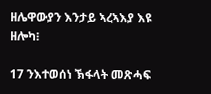ዘሌዋውያን እንታይ ኣረኣእያ እዩ ዘሎካ፧

17 ንእተወሰነ ኽፋላት መጽሓፍ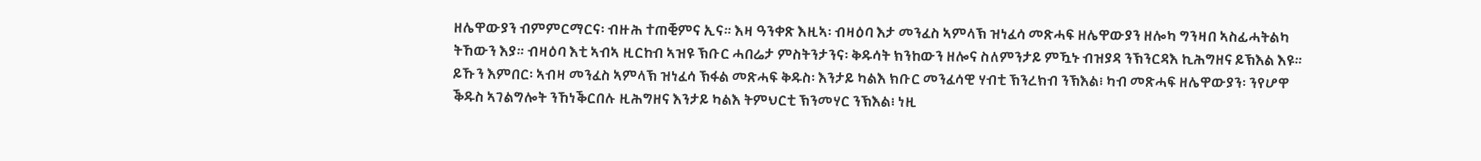ዘሌዋውያን ብምምርማርና፡ ብዙሕ ተጠቒምና ኢና። እዛ ዓንቀጽ እዚኣ፡ ብዛዕባ እታ መንፈስ ኣምላኽ ዝነፈሳ መጽሓፍ ዘሌዋውያን ዘሎካ ግንዛበ ኣስፊሓትልካ ትኸውን እያ። ብዛዕባ እቲ ኣብኣ ዚርከብ ኣዝዩ ኽቡር ሓበሬታ ምስትንታንና፡ ቅዱሳት ክንከውን ዘሎና ስለምንታይ ምዃኑ ብዝያዳ ንኽንርዳእ ኪሕግዘና ይኽእል እዩ። ይኹን እምበር፡ ኣብዛ መንፈስ ኣምላኽ ዝነፈሳ ኽፋል መጽሓፍ ቅዱስ፡ እንታይ ካልእ ክቡር መንፈሳዊ ሃብቲ ኽንረክብ ንኽእል፧ ካብ መጽሓፍ ዘሌዋውያን፡ ንየሆዋ ቕዱስ ኣገልግሎት ንኸነቕርበሉ ዚሕግዘና እንታይ ካልእ ትምህርቲ ኽንመሃር ንኽእል፧ ነዚ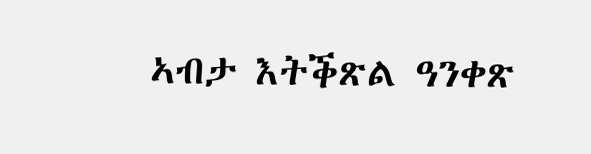ኣብታ እትቕጽል ዓንቀጽ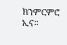ክንምርምሮ ኢና።